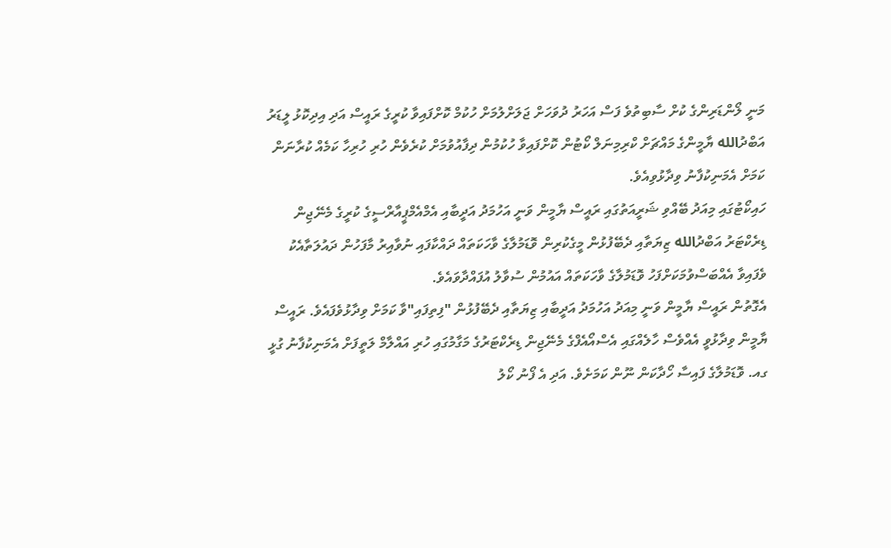މަނީ ލޯންޑަރިންގެ ކުށް ސާބިތުވެ ފަސް އަހަރު ދުވަހަށް ޖަލަށްލުމަށް ހުކުމް ކޮށްފައިވާ ކުރީގެ ރައީސް އަދި އިދިކޮޅު ލީޑަރު އަބްދުالله ޔާމީންގެ މައްޗަށް ކްރިމިނަލް ކޯޓުން ކޮށްފައިވާ ހުކުމުން ދިފާއުވުމަށް ކުރެވެން ހުރި ހުރިހާ ކަމެއް ކުރާނަން ކަމަށް އެމަނިކުފާނު ވިދާޅުވިއެވެ.
ހައިކޯޓުގައި މިއަދު ބޭއްވި ޝަރީއަތުގައި ރައީސް ޔާމީން ވަނީ އަހުމަދު އަދީބާއި އެމްއެމްޕީއާރްސީގެ ކުރީގެ މެނޭޖިން ޑިރެކްޓަރު އަބްދުالله ޒިޔަތާއި ދެބޭފުޅުން މީގެކުރިން ވޮޑަމުލާގެ ވާހަކަތައް ދައްކާފައި ނުވާއިރު މާފަހުން ދައުލަތާއެކު ވެފައިވާ އެއްބަސްވުމަކަށްފަހު ވޮޑަމުލާގެ ވާހަކަތައް އައުމުން ސުވާލު އުފައްދާވައެވެ.
އެގޮތުން ރައީސް ޔާމީން ވަނީ މިއަދު އަހުމަދު އަދީބާއި ޒިޔަތާއި ދެބޭފުޅުން "ފިތިފައި"ވާ ކަމަށް ވިދާޅުވެފައެވެ. ރައީސް ޔާމީން ވިދާޅުވީ އެއްވެސް ހާލެއްގައި އެސްއޯއެފްގެ މެނޭޖިން ޑިރެކްޓަރުގެ މަގާމުގައި ހުރި އައްލާމް ލަތީފަށް އެމަނިކުފާނު ގުޅީ ގއ. ވޮޑަމުލާގެ ފައިސާ ހޯދާކަން ނޫން ކަމަށެވެ. އަދި އެ ފޯނު ކޯލު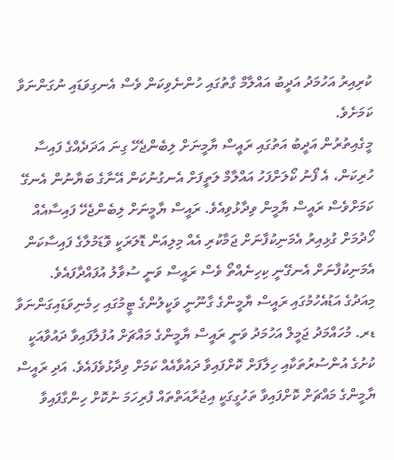ކުރިއިރު އަހުމަދު އަދީބު އައްލާމް ގާތުގައި ހުންނެވިކަން ވެސް އެނގިވަޑައި ނުގަންނަވާ ކަމަށެވެ.
މީގެއިތުރުން އަދީބު އަތުގައި ރައީސް ޔާމީނަށް ލިބެންޖެހޭ ގިނަ އަދަދެއްގެ ފައިސާ ހުރިކަން، އެ ފޯނު ކޯލަށްފަހު އައްލާމް ލަތީފަށް އެނގުނުކަން އޭނާގެ ބަޔާނުން އެނގޭ ކަމަށްވެސް ރައީސް ޔާމީން ވިދާޅުވިއެވެ. ރައީސް ޔާމީނަށް ލިބެންޖެހޭ ފައިސާއެއް ހޯދުމަށް ގުޅިއިރު އެމަނިކުފާނަށް ޖަމާކުރި އެއް މިލިއަން ޑޮލަރަކީ ވޮޑަމުލާގެ ފައިސާކަން އެމަނިކުފާނަށް އެނގޭނީ ކިހިނެއްތޯ ވެސް ރައީސް ވަނީ ސުވާލު އުފައްދާފައެވެ.
މިއަދުގެ އަޑުއެހުމުގައި ރައީސް ޔާމީންގެ ގާނޫނީ ވަކީލުންގެ ޓީމުގައި ހިމެނިވަޑައިގަންނަވާ ޑރ. މުހައްމަދު ޖަމީލް އަހުމަދު ވަނީ ރައީސް ޔާމީންގެ މައްޗަށް އުފުލާފައިވާ ދައުވާއަކީ ކުށުގެ އުންސުރުތަކާއި ހިލާފަށް ކޮށްފައިވާ ދައުވާއެއް ކަމަށް ވިދާޅުވެފައެވެ. އަދި ރައީސް ޔާމީންގެ މައްޗަށް ކޮށްފައިވާ ތަހުގީގަކީ އިޖުރާއަތްތައް ފުރިހަމަ ނުކޮށް ހިންގާފައިވާ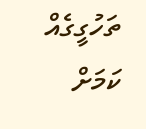ތަހުގީގެއް ކަމަށް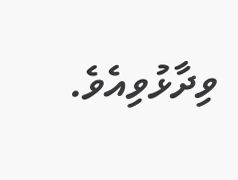ވިދާޅުވިއެވެ.